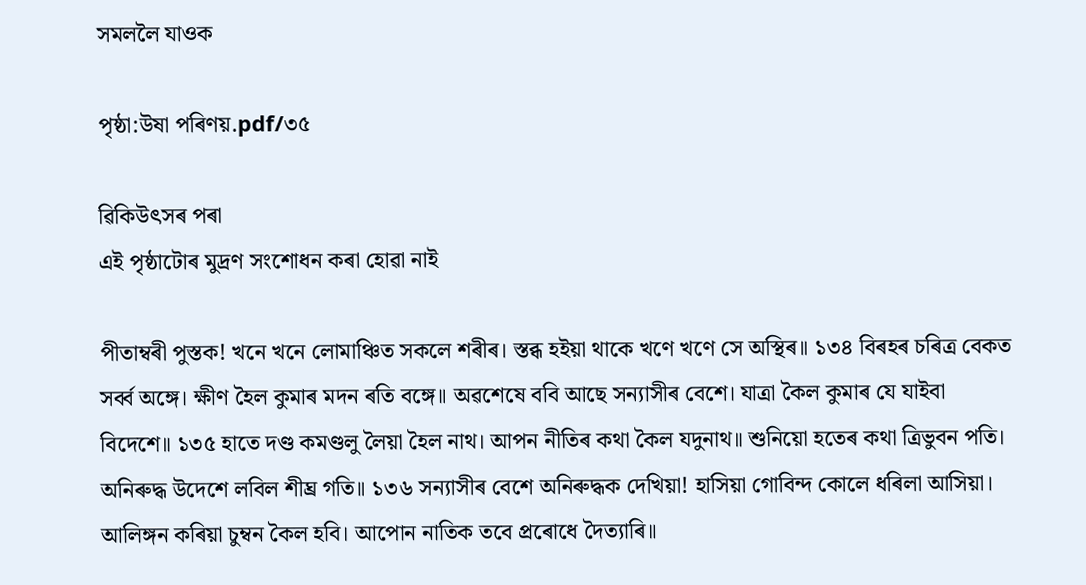সমললৈ যাওক

পৃষ্ঠা:উষা পৰিণয়.pdf/৩৫

ৱিকিউৎসৰ পৰা
এই পৃষ্ঠাটোৰ মুদ্ৰণ সংশোধন কৰা হোৱা নাই

পীতাম্বৰী পুস্তক! খনে খনে লোমাঞ্চিত সকলে শৰীৰ। স্তব্ধ হইয়া থাকে খণে খণে সে অস্থিৰ॥ ১৩৪ বিৰহৰ চৰিত্ৰ বেকত সৰ্ব্ব অঙ্গে। ক্ষীণ হৈল কুমাৰ মদন ৰতি বঙ্গে॥ অৱশেষে ববি আছে সন্যাসীৰ বেশে। যাত্ৰা কৈল কুমাৰ যে যাইবা বিদেশে॥ ১৩৫ হাতে দণ্ড কমণ্ডলু লৈয়া হৈল নাথ। আপন নীতিৰ কথা কৈল যদুনাথ॥ শুনিয়ো হতেৰ কথা ত্ৰিভুবন পতি। অনিৰুদ্ধ উদেশে লবিল শীঘ্ৰ গতি॥ ১৩৬ সন্যাসীৰ বেশে অনিৰুদ্ধক দেখিয়া! হাসিয়া গোবিন্দ কোলে ধৰিলা আসিয়া। আলিঙ্গন কৰিয়া চুম্বন কৈল হবি। আপোন নাতিক তবে প্ৰৰোধে দৈত্যাৰি॥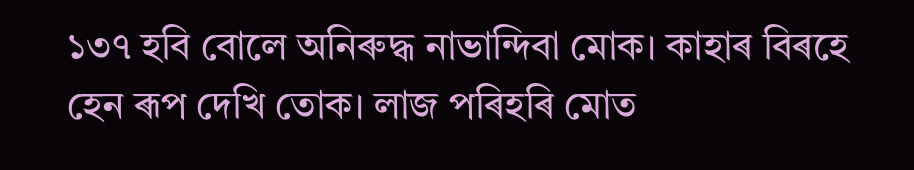১৩৭ হবি বোলে অনিৰুদ্ধ নাভান্দিবা মোক। কাহাৰ বিৰহে হেন ৰূপ দেখি তোক। লাজ পৰিহৰি মোত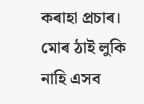কৰাহা প্ৰচাৰ। মোৰ ঠাই লুকি নাহি এসব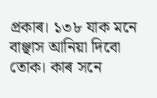প্ৰকাৰ। ১৩৮ যাক মনে বাঞ্ছাস আনিয়া দিবো তোক। কাৰ সনে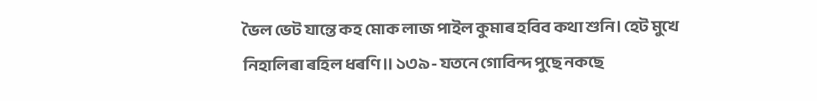ভৈল ভেট যান্তে কহ মোক লাজ পাইল কুমাৰ হবিব কথা শুনি। হেট মুখে নিহালিৰা ৰহিল ধৰণি॥ ১৩৯- যতনে গোবিন্দ পুছে নকছে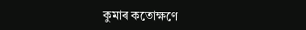কুমাৰ কতোক্ষণে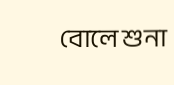বোলে শুনা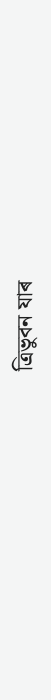ত্ৰিভুবন যাৰ